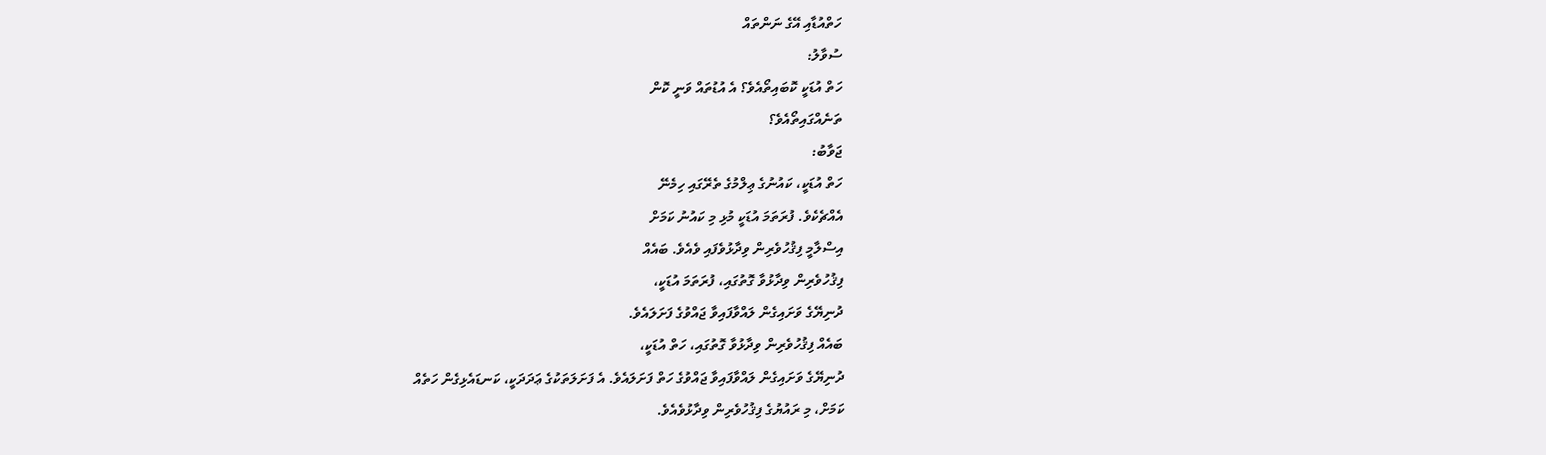ހަތްއުޑާއި އޭގެ ނަންތައް
ސުވާލު:
ހަތް އުޑަކީ ކޮބައިތޯއެވެ؟ އެ އުޑުތައް ވަނީ ކޮން
ތަނެއްގައިތޯއެވެ؟
ޖަވާބު:
ހަތް އުޑަކީ، ކައުނުގެ ޢިލްމުގެ ތެރޭގައި ހިމެނޭ
އެއްޗެކެވެ. ފުރަތަމަ އުޑަކީ މުޅި މި ކައުނު ކަމަށް
އިސްލާމީ ފިޤުހުވެރިން ވިދާޅުވެފައި ވެއެވެ. ބައެއް
ފިޤުހުވެރިން ވިދާޅުވާ ގޮތުގައި، ފުރަތަމަ އުޑަކީ،
ދުނިޔޭގެ ވަށައިގެން ލައްވާފައިވާ ޖައްވުގެ ފަށަލައެވެ.
ބައެއް ފިޤުހުވެރިން ވިދާޅުވާ ގޮތުގައި، ހަތް އުޑަކީ،
ދުނިޔޭގެ ވަށައިގެން ލައްވާފައިވާ ޖައްވުގެ ހަތް ފަށަލައެވެ. އެ ފަށަލަތަކުގެ ޢަދަދަކީ، ކަނޑައެޅިގެން ހަތެއް
ކަމަށް، މި ރައުޔުގެ ފިޤުހުވެރިން ވިދާޅުވެއެވެ.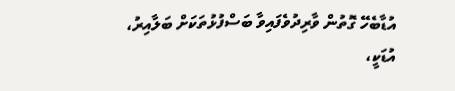އުޑާބެހޭ ގޮތުން ވާރިދުވެފައިވާ ބަސްފުޅުތަކަށް ބަލާއިރު،
އުޑަކީ،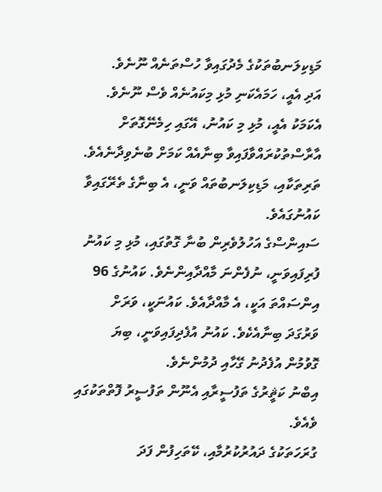މަޑިކިލަނބުތަކުގެ މެދުގައިވާ ހުސްތަނެއް ނޫނެވެ.
އަދި އެއީ، ހަމައެކަނި މުޅި މިކައުނެއް ވެސް ނޫނެވެ.
އެކަމަކު އެއީ، މުޅި މި ކައުނު، އޭގައި ހިމެނޭގޮތަށް
އާރާސްތުކުރައްވާފައިވާ ބިނާއެއް ކަމަށް ބުނެވިދާނެއެވެ.
ތަރިތަކާއި، މަޑިކިލަނބުތައް ވަނީ، އެ ބިނާގެ ތެރޭގައިވާ
ކައުނުގައެވެ.
ސައިންސްގެ އަހުލުވެރިން ބުނާ ގޮތުގައި، މުޅި މި ކައުނު
ފުރިފައިވަނީ، ނުފެންނަ މާއްދާއިންނެވެ. ކައުނުގެ 96
އިންސައްތަ އަކީ، އެ މާއްދާއެވެ. ކައުނަކީ، ވަރަށް
ވަރުގަދަ ބިނާއެކެވެ. ކައުނު އުފެދިފައިވަނީ، ބިޔަ
ގޮވުމުން އުފެދުނު ގޭހާއި ދުމުންނެވެ.
އިބްނު ކަޘީރުގެ ތަފުސީރާއި އެނޫން ތަފުސީރު ފޮތްތަކުގައި
ވެއެވެ.
ގުރަހަތަކުގެ ދައުރުކުރުމާއި، ކޭތަހިފުން ފަދަ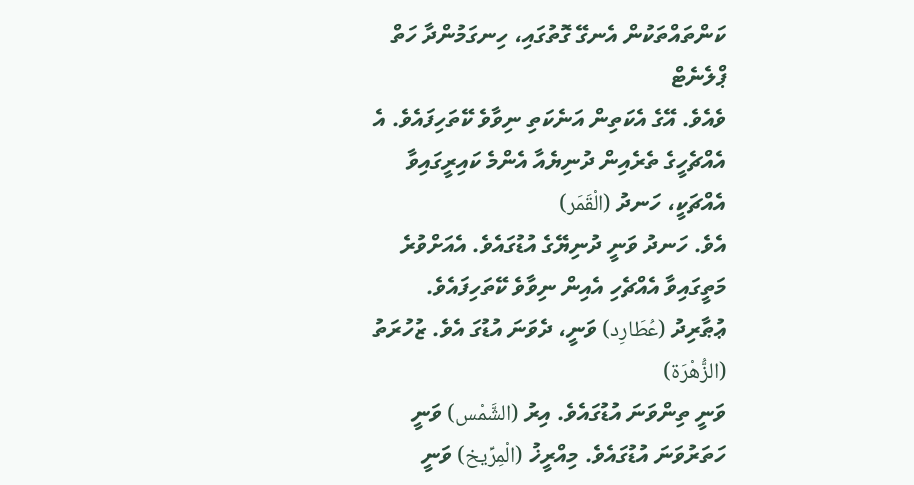ކަންތައްތަކުން އެނގޭ ގޮތުގައި، ހިނގަމުންދާ ހަތް ޕްލެނެޓް
ވެއެވެ. އޭގެ އެކަތިން އަނެކަތި ނިވާވެ ކޭތަހިފައެވެ. އެ
އެއްޗެހީގެ ތެރެއިން ދުނިޔެއާ އެންމެ ކައިރީގައިވާ އެއްޗަކީ، ހަނދު (الْقَمَر)
އެވެ. ހަނދު ވަނީ ދުނިޔޭގެ އުޑުގައެވެ. އެއަށްވުރެ
މަތީގައިވާ އެއްޗެހި އެއިން ނިވާވެ ކޭތަހިފައެވެ.
ޢުޠާރިދު (عُطَارِد) ވަނީ، ދެވަނަ އުޑުގަ އެވެ. ޒުހުރަތު (الزُّهْرَة)
ވަނީ ތިންވަނަ އުޑުގައެވެ. އިރު (الشَّمْس) ވަނީ
ހަތަރުވަނަ އުޑުގައެވެ. މިއްރީޚު (الْمِرِّيخ) ވަނީ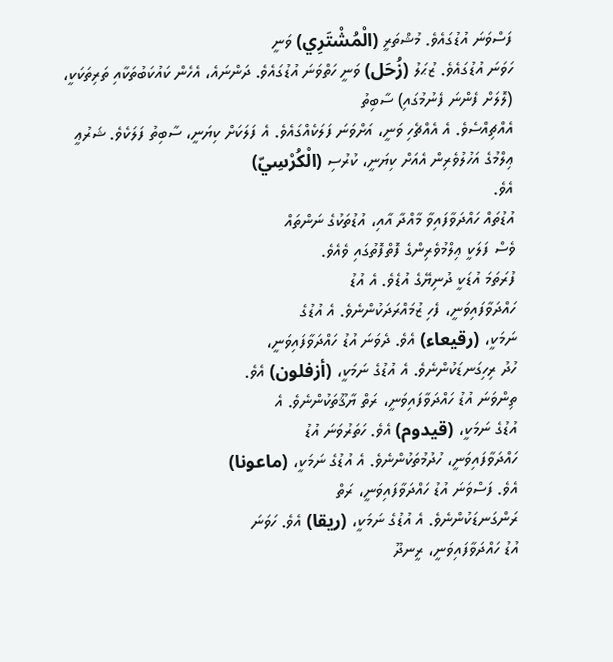ފަސްވަނަ އުޑުގައެވެ. މުޝްތަރީ (الْمُشْتَرِي) ވަނީ
ހަވަނަ އުޑުގައެވެ. ޒުޙަލު (زُحَل) ވަނީ ހަތްވަނަ އުޑުގައެވެ. ދަންނައެ، އެހެން ކައުކަބުތަކާއި ތަރިތަކަކީ،
(ލޮލަށް ފެންނަ ފެނުމުގައި) ސާބިތު
އެއްޗިއްސެވެ. އެ އެއްޗެހި ވަނީ، އަށްވަނަ ފަލަކެއްގައެވެ. އެ ފަލަކަށް ކިޔަނީ، ސާބިތު ފަލަކެވެ. ޝަރުޢީ
ޢިލްމުގެ އަހުލުވެރިން އެއަށް ކިޔަނީ، ކުރުސި (الْكُرْسِيّ)
އެވެ.
އުޑުތައް ހައްދަވާފައިވާ މާއްދާ އާއި، އުޑުތަކުގެ ނަންތައް
ވެސް ފަލަކީ ޢިލްމުވެރިންގެ ފޮތްފޮތުގައި ވެއެވެ.
ފުރަތަމަ އުޑަކީ ދުނިޔޭގެ އުޑެވެ. އެ އުޑު
ހައްދަވާފައިވަނީ، ފެހި ޒުމައްރަދަކުންނެވެ. އެ އުޑުގެ
ނަމަކީ، (رقيعاء) އެވެ. ދެވަނަ އުޑު ހައްދަވާފައިވަނީ،
ހުދު ރިހިގަނޑަކުންނެވެ. އެ އުޑުގެ ނަމަކީ، (أزفلون) އެވެ.
ތިންވަނަ އުޑު ހައްދަވާފައިވަނީ، ރަތް ޔާޤޫތަކުންނެވެ. އެ
އުޑުގެ ނަމަކީ، (قيدوم) އެވެ. ހަތަރުވަނަ އުޑު
ހައްދަވާފައިވަނީ، ހުދުމުތަކުންނެވެ. އެ އުޑުގެ ނަމަކީ، (ماعونا)
އެވެ. ފަސްވަނަ އުޑު ހައްދަވާފައިވަނީ، ރަތް
ރަންގަނޑަކުންނެވެ. އެ އުޑުގެ ނަމަކީ، (ريقا) އެވެ. ހަވަނަ
އުޑު ހައްދަވާފައިވަނީ، ރީނދޫ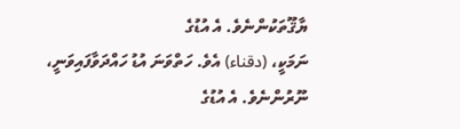ޔާޤޫތަކުންނެވެ. އެ އުޑުގެ
ނަމަކީ، (دقناء) އެވެ. ހަތްވަނަ އުޑު ހައްދަވާފައިވަނީ،
ނޫރުންނެވެ. އެ އުޑުގެ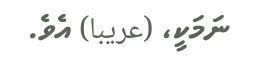ނަމަކީ، (عريبا) އެވެ.